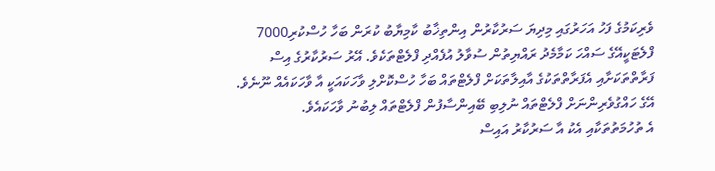ވެރިކަމުގެ ފަހު އަހަރުގައި މިދިޔަ ސަރުކާރުން އިންތިޚާބު ކާމިޔާބު ކުރަން ބަހާ ހުސްކުރި7000 ފްލެޓަކީއޭގެ ސައްހަ ކަމާމެދު ރައްޔިތުން ސުވާލު އުފެއްދި ފްލެޓްތަކެވެ. އޭރު ސަރުކާރުގެ އިސް ފަރާތްތަކަށާއި އެފަރާތްތަކުގެ އާއިލާތަކަށް ފްލެޓްތައް ބަހާ ހުސްކޮށްލި ވާހަކައަކީ އާ ވާހަކައެއް ނޫނެވެ. އޭގެ ހައްގުވެރިންނަށް ފްލެޓްތައް ނުލިބި ބޭއިންސާފުން ފްލެޓްތައް ލިބުނު ވާހަކައެވެ.
އެ ތުހުމަތުތަކާއި އެކު އާ ސަރުކާރު އައިސް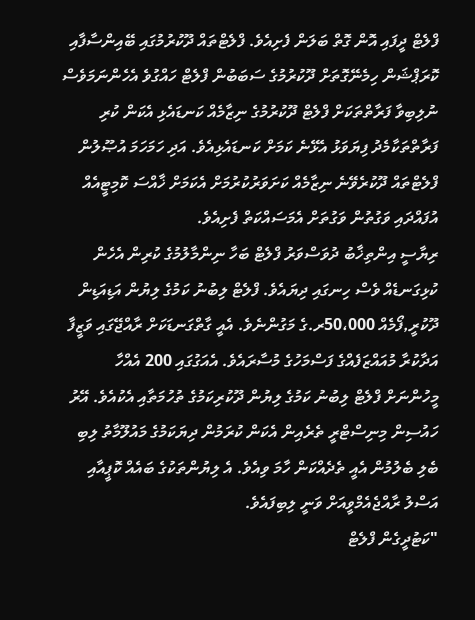ފްލެޓް ދީފައި އޮން ގޮތް ބަލަން ފެށިއެވެ. ފްލެޓްތައް ދޫކުރުމުގައި ބޭއިންސާފާއި ކޮރަޕްޝަން ހިމެނޭގޮތަށް ދޫކުރުމުގެ ސަބަބުން ފްލެޓް ހައްގުވެ އެހެންނަމަވެސް ނުލިބިވާ ފަރާތްތަކަށް ފްލެޓް ދޫކުރުމުގެ ނިޒާމެއް ކަނޑައެޅި އެކަން ކުރި ފަރާތްތަކާމެދު ފިޔަވަޅު އެޅޭނެ ކަމަށް ކަނޑައެޅިއެވެ. އަދި ހަމަހަމަ އުޞޫލުން ފްލެޓްތައް ދޫކުރެވޭނެ ނިޒާމެއް ކަށަވަރުކުރުމަށް އެކަމަށް ޚާއްސަ ކޮމިޓީއެއް އުފައްދައި ވަގުތުން ވަގުތަށް އެމަސައްކަތް ފެށިއެވެ.
ރިޔާސީ އިންތިޚާބު ދުވަސްވަރު ފްލެޓް ބަހާ ނިންމާލުމުގެ ކުރިން އެހެން ކުޅިގަނޑެއް ވެސް ހިނގައި ދިޔައެވެ. ފްލެޓް ލިބުނު ކަމުގެ ލިޔުން އަޑިއަޑިން ދޫކުރީ,ފޯމެއް 50،000ރ.ގެ މަގުންނެވެ. އެއީ ގާތްގަނޑަކަށް ރާއްޖޭގައި ވަޒީފާ އަދާކުރާ މުއައްޒަފެއްގެ ފަސްމަހުގެ މުސާރައެވެ. އެއަގުގައި 200 އެއްހާ މީހުންނަށް ފްލެޓް ލިބުނު ކަމުގެ ލިޔުން ދޫކުރިކަމުގެ ތުހުމަތާއި އެކުއެވެ. އޭރު ހައުސިން މިނިސްޓްރީ ތެރެއިން އެކަން ކުރަމުން ދިޔަކަމުގެ މައުލޫމާތު ލިބި ބެލި ބެލުމުން އެއީ ތެދެއްކަން ހާމަ ވިއެވެ. އެ ލިޔުންތަކުގެ ބައެއް ކޮޕީއާއި އަސްލު ރާއްޖެއެމްވީއަށް ވަނީ ލިބިފައެވެ.
"ކަޓުދީގެން ފްލެޓް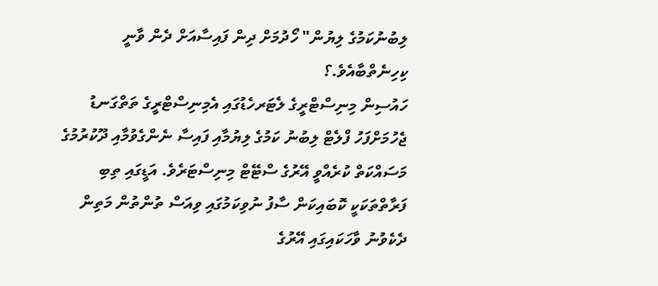ލިބުނުކަމުގެ ލިޔުން" ހޯދުމަށް ދިން ފައިސާއަށް ދެން ވާނީ ކިހިނެތްބާއެވެ.؟
ހައުސިން މިނިސްޓްރީގެ ލެޓަރހެޑުގައި އެމިނިސްޓްރީގެ ތަތްގަނޑު ޖެހުމަށްފަހު ފްލެޓް ލިބުނު ކަމުގެ ލިޔުމާއި ފައިސާ ނެންގެވުމާއި ދޫކުރުމުގެ މަސައްކަތް ކުރެއްވީ އޭރުގެ ސްޓޭޓް މިނިސްޓަރެވެ. އަޑީގައި ތިބި ފަރާތްތަކަކީ ކޮބައިކަން ސާފު ނުވިކަމުގައި ވިއަސް ތުންތުން މަތިން ދެކެވުނު ވާހަކައިގައި އޭރުގެ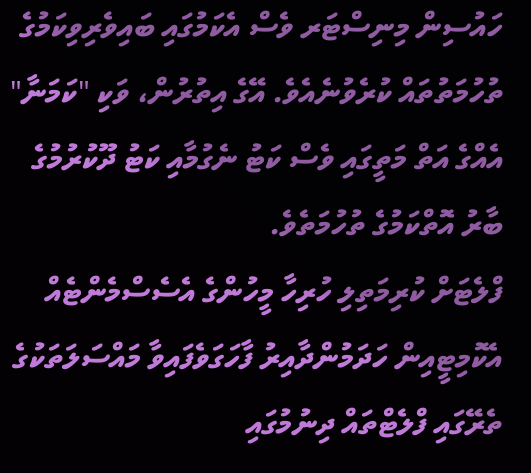ހައުސިން މިނިސްޓަރ ވެސް އެކަމުގައި ބައިވެރިވިކަމުގެ ތުހުމަތުތައް ކުރެވުނެއެވެ. އޭގެ އިތުރުން، ވަކި "ކަމަނާ" އެއްގެ އަތް މަތީގައި ވެސް ކަޓު ނެގުމާއި ކަޓު ދޫކުރުމުގެ ބާރު އޮތްކަމުގެ ތުހުމަތެވެ.
ފްލެޓަށް ކުރިމަތިލި ހުރިހާ މީހުންގެ އެސެސްމެންޓެއް އެކޮމިޓީއިން ހަދަމުންދާއިރު ފާހަގަވެފައިވާ މައްސަލަތަކުގެ ތެރޭގައި ފްލެޓްތައް ދިނުމުގައި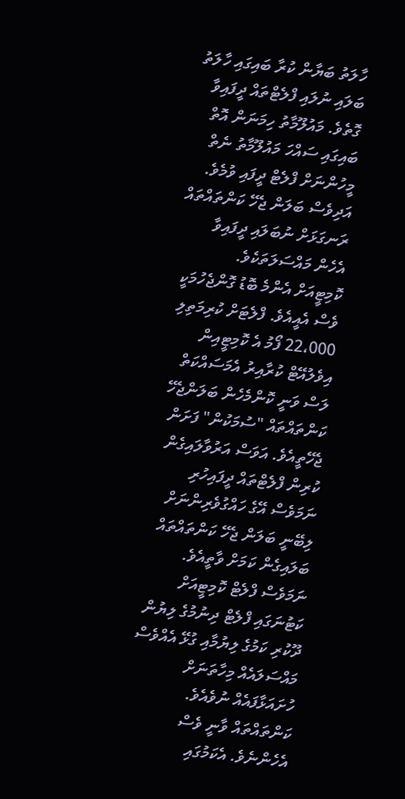ހާލަތު ބަޔާން ކުރާ ބައިގައި ހާލަތު ބަލައި ނުލައި ފްލެޓްތައް ދީފައިވާ ގޮތެވެ. މައުލޫމާތު ހިމަނަން އޮތް ބައިގައި ސައްހަ މައުލޫމާތު ނެތް މީހުންނަށް ފްލެޓް ދީފައި ވުމެވެ. އަދިވެސް ބަލަން ޖެހޭ ކަންތައްތައް ރަނގަޅަށް ނުބަލައި ދީފައިވާ އެހެން މައްސަލަތަކެވެ.
ކޮމިޓީއަށް އެންމެ ބޮޑު ގޮންޖެހުމަކީ ވެސް އެއީއެވެ. ފްލެޓަށް ކުރިމަތިލި 22،000 ފޯމު އެ ކޮމިޓީއިން އިވެލުއޭޓް ކުރާއިރު އެމަސައްކަތް ލަސް ވަނީ ކޮންމެހެން ބަލަންޖެހޭ ކަންތައްތައް "ސުމަކުން" ފަށަން ޖެހޭތީއެވެ. އަވަސް އަރުވާލައިގެން ކުރިން ފްލެޓްތައް ދީފައިހުރި ނަމަވެސް އޭގެ ހައްގުވެރިންނަށް ލިބޭނީ ބަލަން ޖެހޭ ކަންތައްތައް ބަލައިގެން ކަމަށް ވާތީއެވެ. ނަމަވެސް ފްލެޓް ކޮމިޓީއަށް ކަޓުނަގައި ފްލެޓް ދިނުމުގެ ލިޔުން ދޫކުރި ކަމުގެ ލިޔުމާއި ގުޅޭ އެއްވެސް މައްސަލައެއް މިހާތަނަށް ހުށައަޅާފައެއް ނުވެއެވެ. ކަންތައްތައް ވާނީ ވެސް އެހެންނެވެ. އެކަމުގައި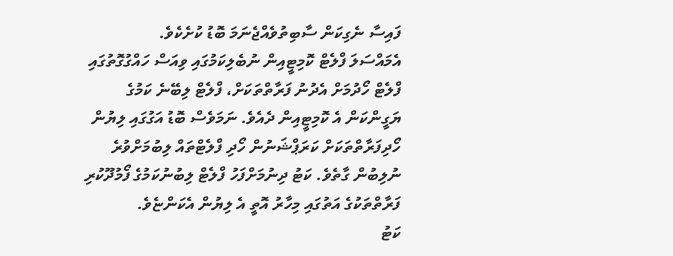ފައިސާ ނެގިކަން ސާބިތުވެއްޖެނަމަ ބޮޑު ކުށެކެވެ.
އެމައްސަލަ ފްލެޓް ކޮމިޓީއިން ނުބެލިކަމުގައި ވިއަސް ހައްގުގޮތުގައި ފްލެޓް ހޯދުމަށް އެދުނު ފަރާތްތަކަށް، ފްލެޓް ލިބޭނެ ކަމުގެ ޔަގީންކަން އެ ކޮމިޓީއިން ދެއެވެ. ނަމަވެސް ބޮޑު އަގުގައި ލިޔުން ހޯދިފަރާތްތަކަށް ކަރަޕްޝަނުން ހޯދި ފްލެޓްތައް ލިބުމަށްވުރެ ނުލިބުން ގާތެވެ. ކަޓު ދިނުމަށްފަހު ފްލެޓް ލިބުނުކަމުގެ ފޯމުދޫކުރި ފަރާތްތަކުގެ އަތުގައި މިހާރު އޮތީ އެ ލިޔުން އެކަންޏެވެ.
ކަޓު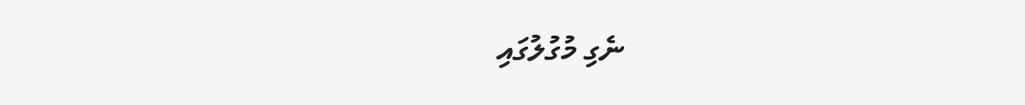ނެގި މުގުލުގައި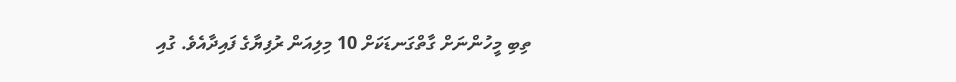ތިބި މީހުންނަށް ގާތްގަނޑަކަށް 10 މިލިއަން ރުފިޔާގެ ފައިދާއެވެ. ގުއި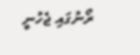ރޯނުގައި ޖެހުނީ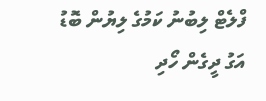ފްލެޓް ލިބުނު ކަމުގެ ލިޔުން ބޮޑު އަގު ދީގެން ހޯދި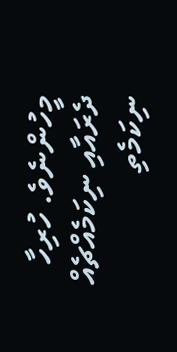މީހުންނެވެ. ހުރިހާ ދެރައާއި ނިކަމެއްޗެއް ނިކަމެތި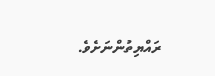ރައްޔިތުންނަށެވެ.